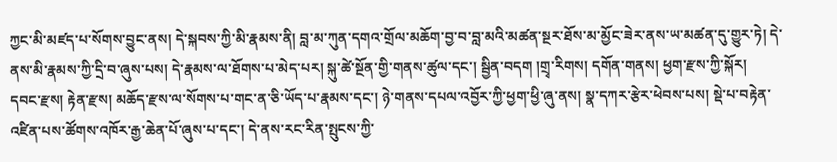ཀྱང་མི་མཛད་པ་སོགས་བྱུང་ནས། དེ་སྐབས་ཀྱི་མི་རྣམས་ནི། བླ་མ་ཀུན་དགའ་གྲོལ་མཆོག་བྱ་བ་བླ་མའི་མཚན་སྔར་ཐོས་མ་མྱོང་ཟེར་ནས་ཡ་མཚན་དུ་གྱུར་ཏེ། དེ་ནས་མི་རྣམས་ཀྱི་དྲི་བ་ཞུས་པས། དེ་རྣམས་ལ་ཐོགས་པ་མེད་པར། སྐུ་ཚེ་སྔོན་གྱི་གནས་ཚུལ་དང་། སྦྱིན་བདག །གྲྭ་རིགས། དགོན་གནས། ཕྱག་རྫས་ཀྱི་སྐོར། དབང་རྫས། རྟེན་རྫས། མཆོད་རྫས་ལ་སོགས་པ་གང་ན་ཅི་ཡོད་པ་རྣམས་དང་། ཉེ་གནས་དཔལ་འབྱོར་ཀྱི་ཕྱག་ཕྱི་ཞུ་ནས། སྣ་དཀར་རྩེར་ཕེབས་པས། སྡེ་པ་བརྟེན་འཛིན་པས་ཚོགས་འཁོར་རྒྱ་ཆེན་པོ་ཞུས་པ་དང་། དེ་ནས་རང་རིན་སྤུངས་ཀྱི་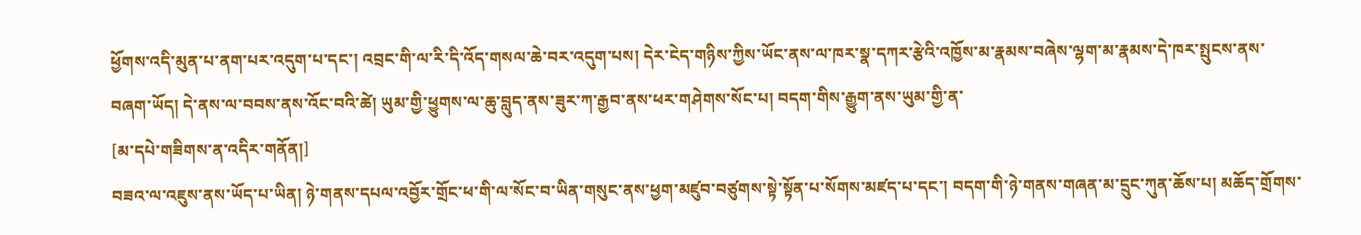ཕྱོགས་འདི་མུན་པ་ནག་པར་འདུག་པ་དང་། འབྲང་གི་ལ་རི་དི་འོད་གསལ་ཆེ་བར་འདུག་པས། དེར་ངེད་གཉིས་ཀྱིས་ཡོང་ནས་ལ་ཁར་སྣ་དཀར་རྩེའི་འཁྱོས་མ་རྣམས་བཞེས་ལྷག་མ་རྣམས་དེ་ཁར་སྤུངས་ནས་བཞག་ཡོད། དེ་ནས་ལ་བབས་ནས་འོང་བའི་ཚེ། ཡུམ་གྱི་ཕྱུགས་ལ་ཆུ་བླུད་ནས་ཟུར་ཀ་རྒྱབ་ནས་ཕར་གཤེགས་སོང་པ། བདག་གིས་རྒྱུག་ནས་ཡུམ་གྱི་ན་
[མ་དཔེ་གཟིགས་ན་འདིར་གནོན།]
བཟའ་ལ་འཇུས་ནས་ཡོད་པ་ཡིན། ཉེ་གནས་དཔལ་འབྱོར་གྲོང་ཕ་གི་ལ་སོང་བ་ཡིན་གསུང་ནས་ཕྱག་མཛུབ་བཙུགས་སྟེ་སྟོན་པ་སོགས་མཛད་པ་དང་། བདག་གི་ཉེ་གནས་གཞན་མ་དྲུང་ཀུན་ཆོས་པ། མཆོད་གྲོགས་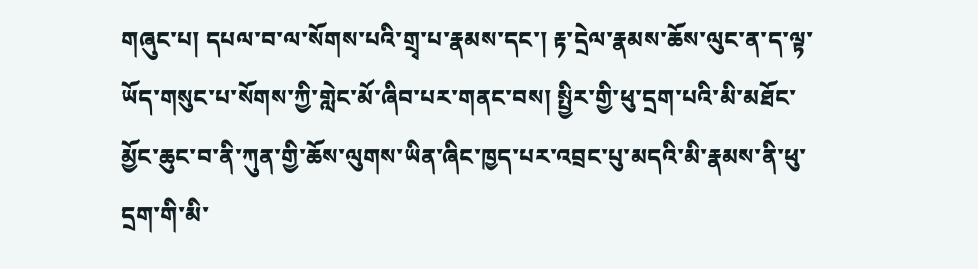གཞུང་པ། དཔལ་བ་ལ་སོགས་པའི་གྲྭ་པ་རྣམས་དང་། རྟ་དྲེལ་རྣམས་ཆོས་ལུང་ན་ད་ལྟ་ཡོད་གསུང་པ་སོགས་ཀྱི་གླེང་མོ་ཞིབ་པར་གནང་བས། སྤྱིར་གྱི་ཕུ་དྲག་པའི་མི་མཐོང་མྱོང་ཆུང་བ་ནི་ཀུན་གྱི་ཆོས་ལུགས་ཡིན་ཞིང་ཁྱད་པར་འབྲང་པུ་མདའི་མི་རྣམས་ནི་ཕུ་དྲག་གི་མི་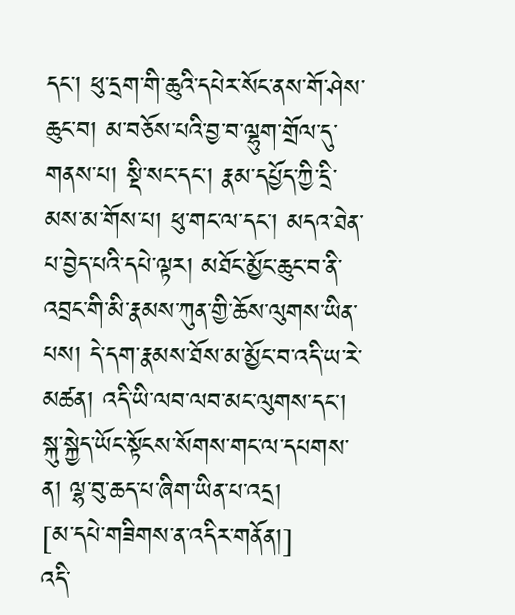དང་། ཕུ་དྲག་གི་ཆུའི་དཔེར་སོང་ནས་གོ་ཤེས་ཆུང་བ། མ་བཅོས་པའི་བྱ་བ་ལྷུག་གྲོལ་དུ་གནས་པ། སྡི་སང་དང་། རྣམ་དཔྱོད་ཀྱི་དྲི་མས་མ་གོས་པ། ཕུ་གང་ལ་དང་། མདའ་ཐེན་པ་བྱེད་པའི་དཔེ་ལྟར། མཐོང་མྱོང་ཆུང་བ་ནི་འབྲང་གི་མི་རྣམས་ཀུན་གྱི་ཆོས་ལུགས་ཡིན་པས། དེ་དག་རྣམས་ཐོས་མ་མྱོང་བ་འདི་ཡ་རེ་མཚན། འདི་ཡི་ལབ་ལབ་མང་ལུགས་དང་། སྐུ་སྐྱེད་ཡོང་སྟོངས་སོགས་གང་ལ་དཔགས་ན། ལྷ་བུ་ཆད་པ་ཞིག་ཡིན་པ་འདྲ།
[མ་དཔེ་གཟིགས་ན་འདིར་གནོན།]
འདི་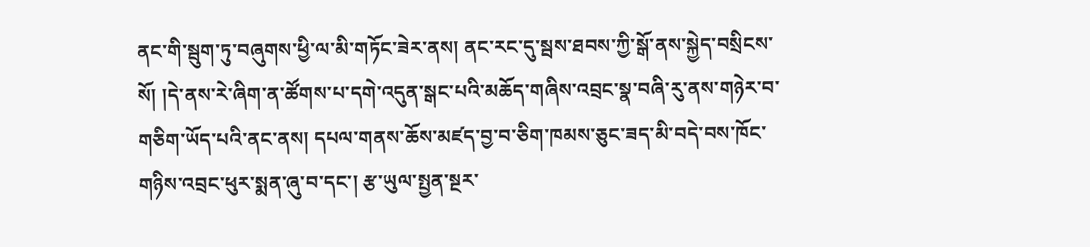ནང་གི་སྦུག་ཏུ་བཞུགས་ཕྱི་ལ་མི་གཏོང་ཟེར་ནས། ནང་རང་དུ་སྦས་ཐབས་ཀྱི་སྒོ་ནས་སྐྱེད་བསྲིངས་སོ། །དེ་ནས་རེ་ཞིག་ན་ཚོགས་པ་དགེ་འདུན་སྒང་པའི་མཆོད་གཞིས་འབྲང་སྣ་བཞི་རུ་ནས་གཉེར་བ་གཅིག་ཡོད་པའི་ནང་ནས། དཔལ་གནས་ཆོས་མཛད་བྱ་བ་ཅིག་ཁམས་ཅུང་ཟད་མི་བདེ་བས་ཁོང་གཉིས་འབྲང་ཕུར་སྨན་ཞུ་བ་དང་། རྩ་ཡུལ་སྤྱན་སྔར་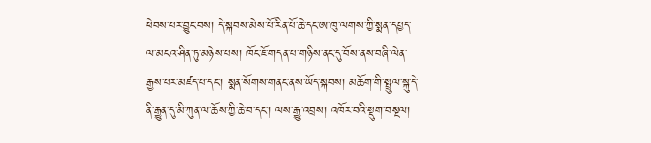ཕེབས་པར་བྱུང་བས། དེ་སྐབས་མེས་པོ་རིན་པོ་ཆེ་དང་ཨ་ཁུ་ལགས་ཀྱི་སྨན་དཔྱད་ལ་མངའ་ཤིན་ཏུ་མཉེས་པས། ཁོང་ཇོ་གདན་པ་གཉིས་ནང་དུ་བོས་ནས་བཞི་ལེན་རྒྱས་པར་མཛད་པ་དང་། སྨན་སོགས་གནང་ནས་ཡོད་སྐབས། མཆོག་གི་སྤྲུལ་སྐུ་དེ་ནི་རྒྱུན་དུ་མི་ཀུན་ལ་ཆོས་ཀྱི་ཆེ་བ་དང་། ལས་རྒྱུ་འབྲས། འཁོར་བའི་སྡུག་བསྔལ།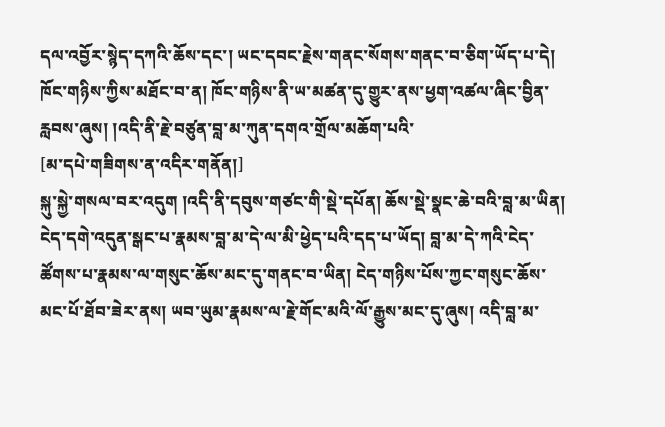དལ་འབྱོར་སྙེད་དཀའི་ཆོས་དང་། ཡང་དབང་རྗེས་གནང་སོགས་གནང་བ་ཅིག་ཡོད་པ་དེ། ཁོང་གཉིས་ཀྱིས་མཐོང་བ་ན། ཁོང་གཉིས་ནི་ཡ་མཚན་དུ་གྱུར་ནས་ཕྱག་འཚལ་ཞིང་བྱིན་རླབས་ཞུས། །འདི་ནི་རྗེ་བཙུན་བླ་མ་ཀུན་དགའ་གྲོལ་མཆོག་པའི་
[མ་དཔེ་གཟིགས་ན་འདིར་གནོན།]
སྐུ་སྐྱེ་གསལ་བར་འདུག །འདི་ནི་དབུས་གཙང་གི་སྡེ་དཔོན། ཆོས་སྡེ་སྣང་ཆེ་བའི་བླ་མ་ཡིན། ངེད་དགེ་འདུན་སྒང་པ་རྣམས་བླ་མ་དེ་ལ་མི་ཕྱེད་པའི་དད་པ་ཡོད། བླ་མ་དེ་ཀའི་ངེད་ཚོགས་པ་རྣམས་ལ་གསུང་ཆོས་མང་དུ་གནང་བ་ཡིན། ངེད་གཉིས་པོས་ཀྱང་གསུང་ཆོས་མང་པོ་ཐོབ་ཟེར་ནས། ཡབ་ཡུམ་རྣམས་ལ་རྗེ་གོང་མའི་ལོ་རྒྱུས་མང་དུ་ཞུས། འདི་བླ་མ་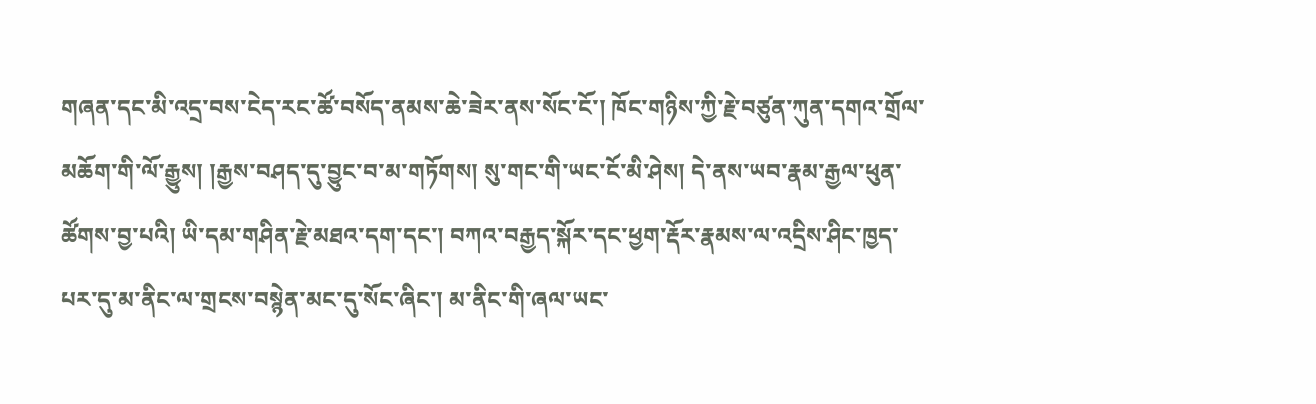གཞན་དང་མི་འདྲ་བས་ངེད་རང་ཚོ་བསོད་ནམས་ཆེ་ཟེར་ནས་སོང་ངོ་། ཁོང་གཉིས་ཀྱི་རྗེ་བཙུན་ཀུན་དགའ་གྲོལ་མཆོག་གི་ལོ་རྒྱུས། །རྒྱས་བཤད་དུ་བྱུང་བ་མ་གཏོགས། སུ་གང་གི་ཡང་ངོ་མི་ཤེས། དེ་ནས་ཡབ་རྣམ་རྒྱལ་ཕུན་ཚོགས་བྱ་པའི། ཡི་དམ་གཤིན་རྗེ་མཐའ་དག་དང་། བཀའ་བརྒྱད་སྐོར་དང་ཕྱག་རྡོར་རྣམས་ལ་འདྲིས་ཤིང་ཁྱད་པར་དུ་མ་ནིང་ལ་གྲངས་བསྙེན་མང་དུ་སོང་ཞིང་། མ་ནིང་གི་ཞལ་ཡང་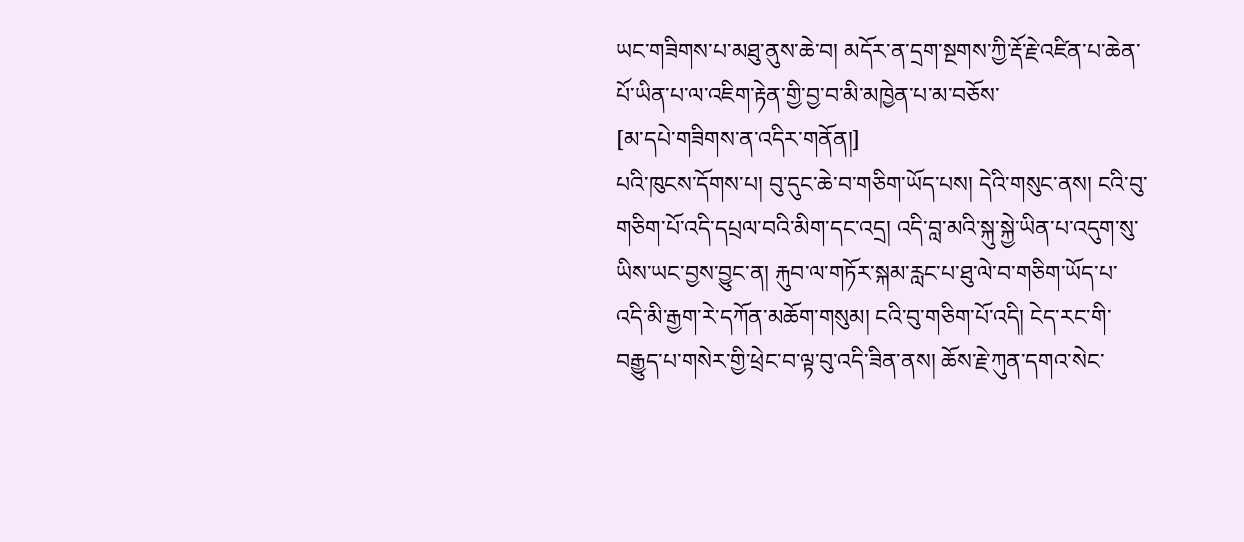ཡང་གཟིགས་པ་མཐུ་ནུས་ཆེ་བ། མདོར་ན་དྲག་སྔགས་ཀྱི་རྡོ་རྗེ་འཛིན་པ་ཆེན་པོ་ཡིན་པ་ལ་འཇིག་རྟེན་གྱི་བྱ་བ་མི་མཁྱེན་པ་མ་བཅོས་
[མ་དཔེ་གཟིགས་ན་འདིར་གནོན།]
པའི་ཁུངས་དོགས་པ། བུ་དུང་ཆེ་བ་གཅིག་ཡོད་པས། དེའི་གསུང་ནས། ངའི་བུ་གཅིག་པོ་འདི་དཔྲལ་བའི་མིག་དང་འདྲ། འདི་བླ་མའི་སྐུ་སྐྱེ་ཡིན་པ་འདུག་སུ་ཡིས་ཡང་བྱས་བྱུང་ན། རྐུབ་ལ་གཏོར་སྐམ་རླང་པ་ཐུ་ལེ་བ་གཅིག་ཡོད་པ་འདི་མི་རྒྱག་རེ་དཀོན་མཆོག་གསུམ། ངའི་བུ་གཅིག་པོ་འདི། ངེད་རང་གི་བརྒྱུད་པ་གསེར་གྱི་ཕྲེང་བ་ལྟ་བུ་འདི་ཟིན་ནས། ཆོས་རྗེ་ཀུན་དགའ་སེང་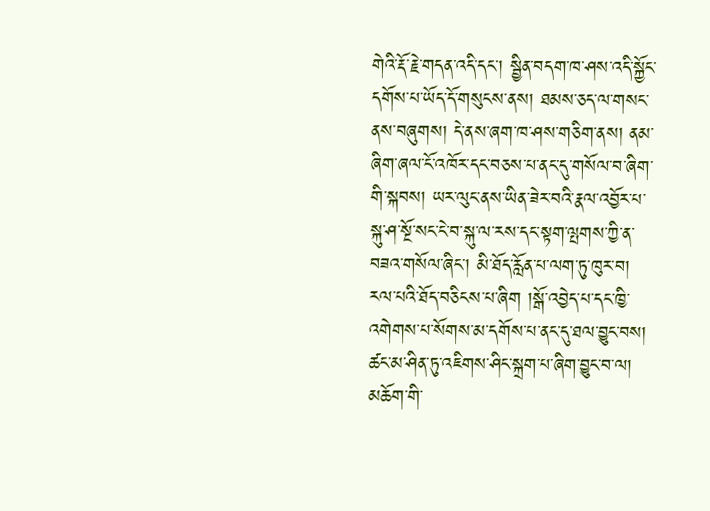གེའི་རྡོ་རྗེ་གདན་འདི་དང་། སྦྱིན་བདག་ཁ་ཤས་འདི་སྐྱོང་དགོས་པ་ཡོད་དོ་གསུངས་ནས། ཐམས་ཅད་ལ་གསང་ནས་བཞུགས། དེ་ནས་ཞག་ཁ་ཤས་གཅིག་ནས། ནམ་ཞིག་ཞལ་ངོ་འཁོར་དང་བཅས་པ་ནང་དུ་གསོལ་བ་ཞིག་གི་སྐབས། ཡར་ལུང་ནས་ཡིན་ཟེར་བའི་རྣལ་འབྱོར་པ་སྐུ་ཤ་སྔོ་སང་ངེ་བ་སྐུ་ལ་རས་དང་སྟག་ལྤགས་ཀྱི་ན་བཟའ་གསོལ་ཞིང་། མི་ཐོད་རློན་པ་ལག་ཏུ་ཁུར་བ། རལ་པའི་ཐོད་བཅིངས་པ་ཞིག །སྒོ་འབྱེད་པ་དང་ཁྱི་འགེགས་པ་སོགས་མ་དགོས་པ་ནང་དུ་ཐལ་བྱུང་བས། ཚང་མ་ཤིན་ཏུ་འཇིགས་ཤིང་སྐྲག་པ་ཞིག་བྱུང་བ་ལ། མཆོག་གི་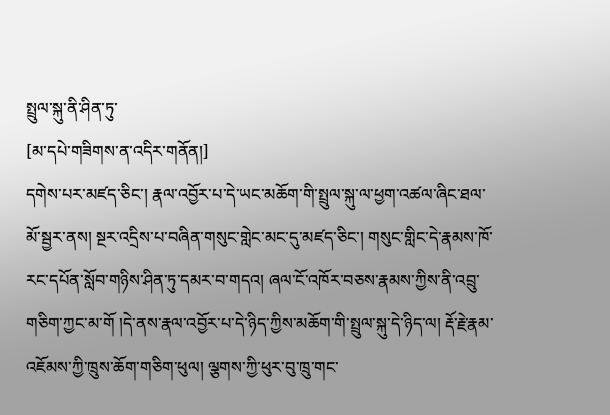སྤྲུལ་སྐུ་ནི་ཤིན་ཏུ་
[མ་དཔེ་གཟིགས་ན་འདིར་གནོན།]
དགེས་པར་མཛད་ཅིང་། རྣལ་འབྱོར་པ་དེ་ཡང་མཆོག་གི་སྤྲུལ་སྐུ་ལ་ཕྱག་འཚལ་ཞིང་ཐལ་མོ་སྦྱར་ནས། སྔར་འདྲིས་པ་བཞིན་གསུང་གླེང་མང་དུ་མཛད་ཅིང་། གསུང་གླིང་དེ་རྣམས་ཁོ་རང་དཔོན་སློབ་གཉིས་ཤིན་ཏུ་དམར་བ་གདའ། ཞལ་ངོ་འཁོར་བཅས་རྣམས་ཀྱིས་ནི་འབྲུ་གཅིག་ཀྱང་མ་གོ །དེ་ནས་རྣལ་འབྱོར་པ་དེ་ཉིད་ཀྱིས་མཆོག་གི་སྤྲུལ་སྐུ་དེ་ཉིད་ལ། རྡོ་རྗེ་རྣམ་འཇོམས་ཀྱི་ཁྲུས་ཆོག་གཅིག་ཕུལ། ལྕགས་ཀྱི་ཕུར་བུ་ཁྲུ་གང་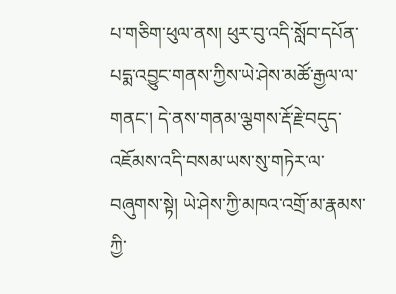པ་གཅིག་ཕུལ་ནས། ཕུར་བུ་འདི་སློབ་དཔོན་པདྨ་འབྱུང་གནས་ཀྱིས་ཡེ་ཤེས་མཚོ་རྒྱལ་ལ་གནང་། དེ་ནས་གནམ་ལྕགས་རྡོ་རྗེ་བདུད་འཇོམས་འདི་བསམ་ཡས་སུ་གཏེར་ལ་བཞུགས་སྟེ། ཡེ་ཤེས་ཀྱི་མཁའ་འགྲོ་མ་རྣམས་ཀྱི་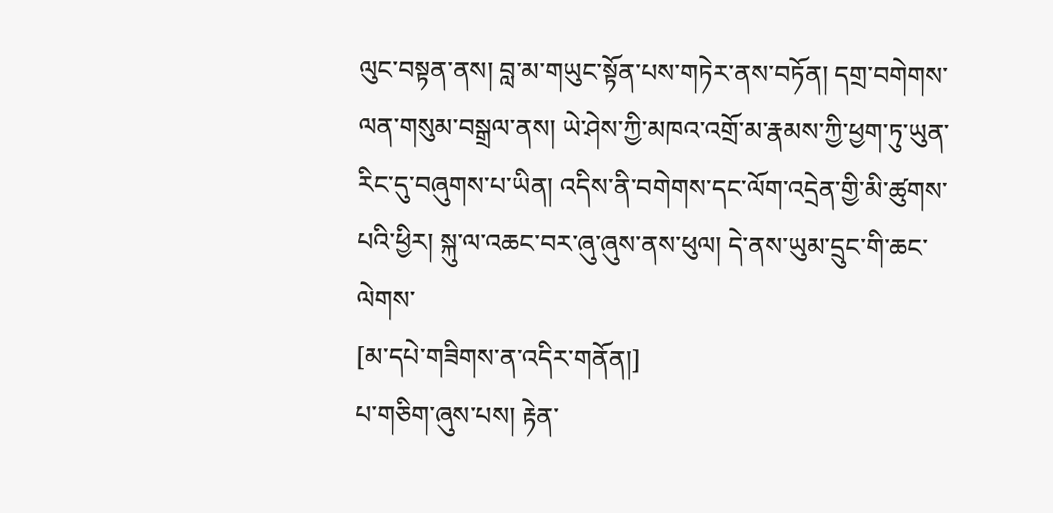ལུང་བསྟན་ནས། བླ་མ་གཡུང་སྟོན་པས་གཏེར་ནས་བཏོན། དགྲ་བགེགས་ལན་གསུམ་བསྒྲལ་ནས། ཡེ་ཤེས་ཀྱི་མཁའ་འགྲོ་མ་རྣམས་ཀྱི་ཕྱག་ཏུ་ཡུན་རིང་དུ་བཞུགས་པ་ཡིན། འདིས་ནི་བགེགས་དང་ལོག་འདྲེན་གྱི་མི་ཚུགས་པའི་ཕྱིར། སྐུ་ལ་འཆང་བར་ཞུ་ཞུས་ནས་ཕུལ། དེ་ནས་ཡུམ་དྲུང་གི་ཆང་ལེགས་
[མ་དཔེ་གཟིགས་ན་འདིར་གནོན།]
པ་གཅིག་ཞུས་པས། རྟེན་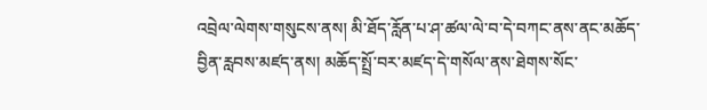འབྲེལ་ལེགས་གསུངས་ནས། མི་ཐོད་རློན་པ་ཤ་ཚལ་ལེ་བ་དེ་བཀང་ནས་ནང་མཆོད་བྱིན་རླབས་མཛད་ནས། མཆོད་སྤྲོ་བར་མཛད་དེ་གསོལ་ནས་ཐེགས་སོང་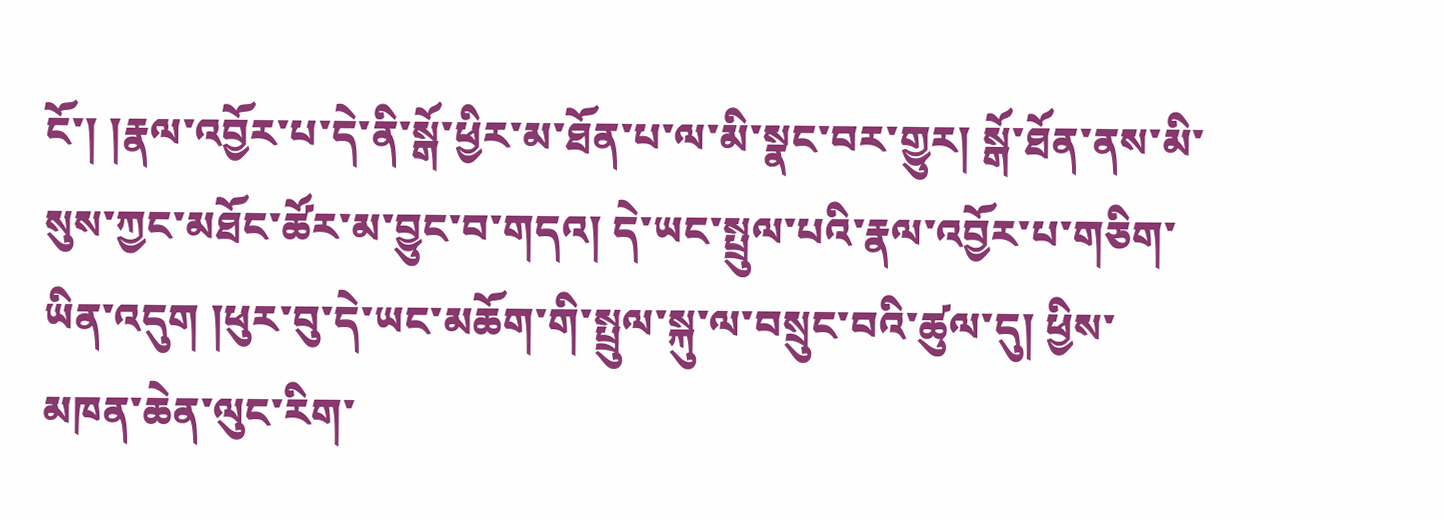ངོ་། །རྣལ་འབྱོར་པ་དེ་ནི་སྒོ་ཕྱིར་མ་ཐོན་པ་ལ་མི་སྣང་བར་གྱུར། སྒོ་ཐོན་ནས་མི་སུས་ཀྱང་མཐོང་ཚོར་མ་བྱུང་བ་གདའ། དེ་ཡང་སྤྲུལ་པའི་རྣལ་འབྱོར་པ་གཅིག་ཡིན་འདུག །ཕུར་བུ་དེ་ཡང་མཆོག་གི་སྤྲུལ་སྐུ་ལ་བསྲུང་བའི་ཚུལ་དུ། ཕྱིས་མཁན་ཆེན་ལུང་རིག་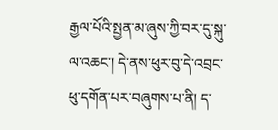རྒྱལ་པོའི་སྤྱན་མ་ཞུས་ཀྱི་བར་དུ་སྐུ་ལ་འཆང་། དེ་ནས་ཕུར་བུ་དེ་འབྲང་ཕུ་དགོན་པར་བཞུགས་པ་ནི། ད་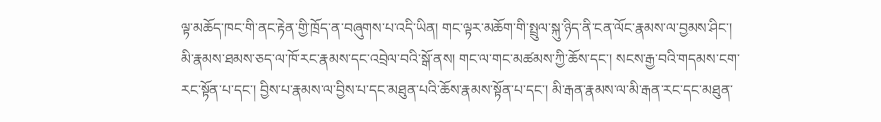ལྟ་མཆོད་ཁང་གི་ནང་རྟེན་གྱི་ཁྲོད་ན་བཞུགས་པ་འདི་ཡིན། གང་ལྟར་མཆོག་གི་སྤྲུལ་སྐུ་ཉིད་ནི་ངན་ལོང་རྣམས་ལ་བྱམས་ཤིང་། མི་རྣམས་ཐམས་ཅད་ལ་ཁོ་རང་རྣམས་དང་འབྲེལ་བའི་སྒོ་ནས། གང་ལ་གང་མཚམས་ཀྱི་ཆོས་དང་། སངས་རྒྱ་བའི་གདམས་ངག་རང་སྟོན་པ་དང་། བྱིས་པ་རྣམས་ལ་བྱིས་པ་དང་མཐུན་པའི་ཆོས་རྣམས་སྟོན་པ་དང་། མི་རྒན་རྣམས་ལ་མི་རྒན་རང་དང་མཐུན་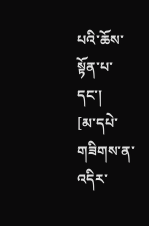པའི་ཆོས་སྟོན་པ་དང་།
[མ་དཔེ་གཟིགས་ན་འདིར་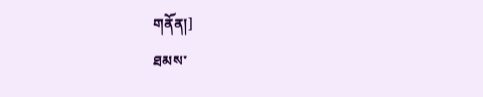གནོན།]
ཐམས་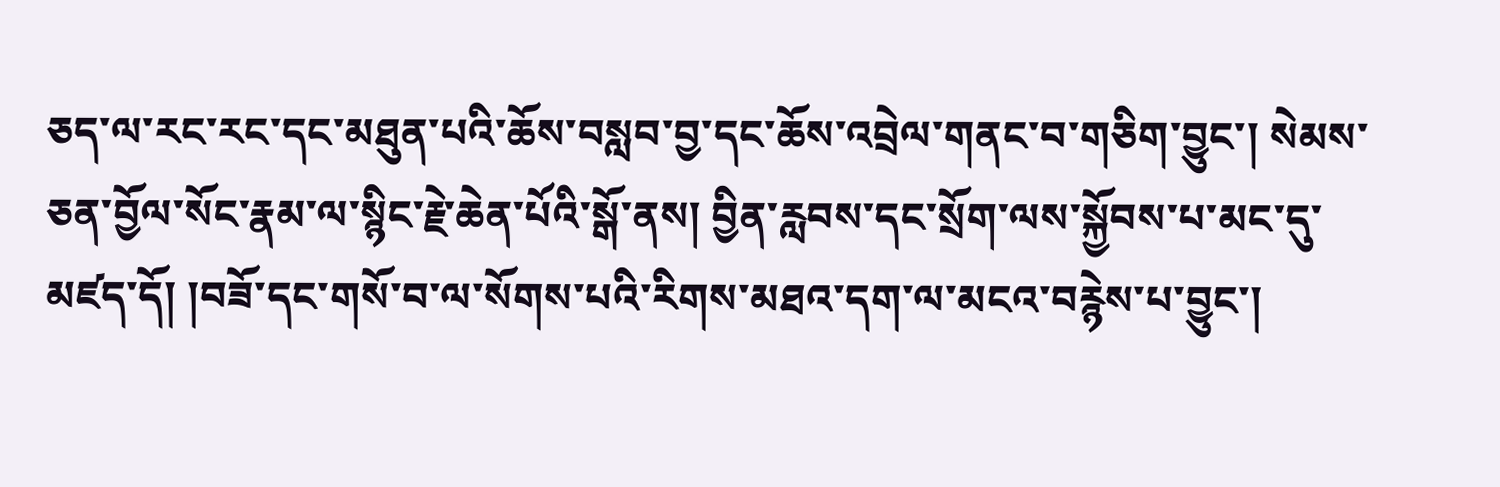ཅད་ལ་རང་རང་དང་མཐུན་པའི་ཆོས་བསླབ་བྱ་དང་ཆོས་འབྲེལ་གནང་བ་གཅིག་བྱུང་། སེམས་ཅན་བྱོལ་སོང་རྣམ་ལ་སྙིང་རྗེ་ཆེན་པོའི་སྒོ་ནས། བྱིན་རླབས་དང་སྲོག་ལས་སྐྱོབས་པ་མང་དུ་མཛད་དོ། །བཟོ་དང་གསོ་བ་ལ་སོགས་པའི་རིགས་མཐའ་དག་ལ་མངའ་བརྙེས་པ་བྱུང་།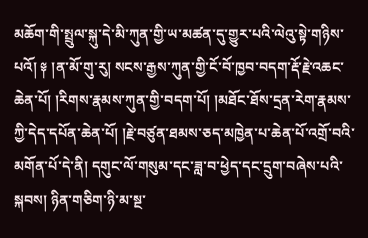མཆོག་གི་སྤྲུལ་སྐུ་དེ་མི་ཀུན་གྱི་ཡ་མཚན་དུ་གྱུར་པའི་ལེའུ་སྟེ་གཉིས་པའོ། ༈ །ན་མོ་གུ་རུ། སངས་རྒྱས་ཀུན་གྱི་ངོ་བོ་ཁྱབ་བདག་རྡོ་རྗེ་འཆང་ཆེན་པོ། །རིགས་རྣམས་ཀུན་གྱི་བདག་པོ། །མཐོང་ཐོས་དྲན་རེག་རྣམས་ཀྱི་དེད་དཔོན་ཆེན་པོ། །རྗེ་བཙུན་ཐམས་ཅད་མཁྱེན་པ་ཆེན་པོ་འགྲོ་བའི་མགོན་པོ་དེ་ནི། དགུང་ལོ་གསུམ་དང་ཟླ་བ་ཕྱེད་དང་དྲུག་བཞེས་པའི་སྐབས། ཉིན་གཅིག་ཉི་མ་སྔ་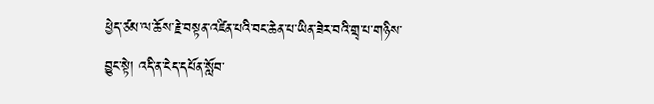ཕྱེད་ཙམ་ལ་ཆོས་རྗེ་བསྟན་འཛིན་པའི་བང་ཆེན་པ་ཡིན་ཟེར་བའི་གྲྭ་པ་གཉིས་བྱུང་སྟེ། འདི་ན་ངེད་དཔོན་སློབ་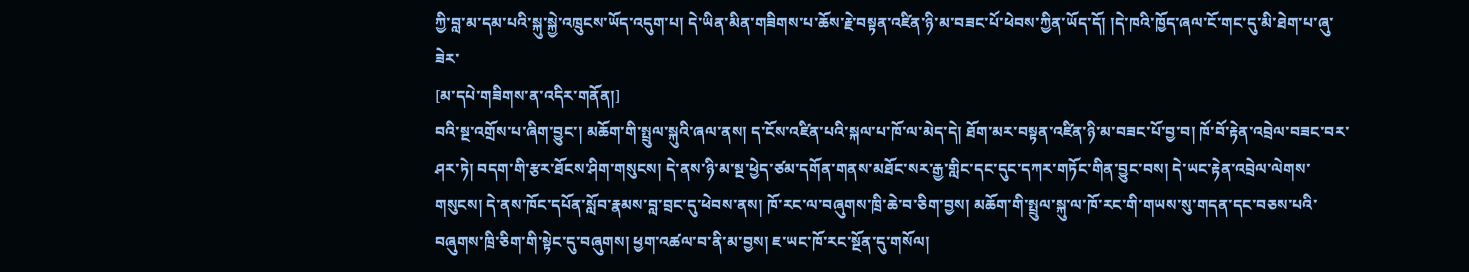ཀྱི་བླ་མ་དམ་པའི་སྐུ་སྐྱེ་འཁྲུངས་ཡོད་འདུག་པ། དེ་ཡིན་མིན་གཟིགས་པ་ཆོས་རྗེ་བསྟན་འཛིན་ཉི་མ་བཟང་པོ་ཕེབས་ཀྱིན་ཡོད་དོ། །དེ་ཁའི་ཁྱོད་ཞལ་ངོ་གང་དུ་མི་ཐེག་པ་ཞུ་ཟེར་
[མ་དཔེ་གཟིགས་ན་འདིར་གནོན།]
བའི་སྔ་འགྲོས་པ་ཞིག་བྱུང་། མཆོག་གི་སྤྲུལ་སྐུའི་ཞལ་ནས། ད་ངོས་འཛིན་པའི་སྐལ་པ་ཁོ་ལ་མེད་དེ། ཐོག་མར་བསྟན་འཛིན་ཉི་མ་བཟང་པོ་བྱ་བ། ཁོ་བོ་རྟེན་འབྲེལ་བཟང་བར་ཤར་ཏེ། བདག་གི་རྩར་ཐོངས་ཤིག་གསུངས། དེ་ནས་ཉི་མ་སྔ་ཕྱེད་ཙམ་དགོན་གནས་མཐོང་སར་རྒྱ་གླིང་དང་དུང་དཀར་གཏོང་གིན་བྱུང་བས། དེ་ཡང་རྟེན་འབྲེལ་ལེགས་གསུངས། དེ་ནས་ཁོང་དཔོན་སློབ་རྣམས་བླ་བྲང་དུ་ཕེབས་ནས། ཁོ་རང་ལ་བཞུགས་ཁྲི་ཆེ་བ་ཅིག་བྱས། མཆོག་གི་སྤྲུལ་སྐུ་ལ་ཁོ་རང་གི་གཡས་སུ་གདན་དང་བཅས་པའི་བཞུགས་ཁྲི་ཅིག་གི་སྟེང་དུ་བཞུགས། ཕྱག་འཚལ་བ་ནི་མ་བྱས། ཇ་ཡང་ཁོ་རང་སྔོན་དུ་གསོལ།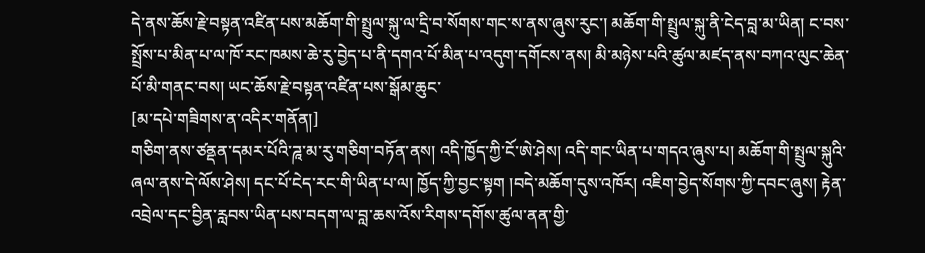དེ་ནས་ཆོས་རྗེ་བསྟན་འཛིན་པས་མཆོག་གི་སྤྲུལ་སྐུ་ལ་དྲི་བ་སོགས་གང་ས་ནས་ཞུས་རུང་། མཆོག་གི་སྤྲུལ་སྐུ་ནི་ངེད་བླ་མ་ཡིན། ང་བས་སྤྲོས་པ་མིན་པ་ལ་ཁོ་རང་ཁམས་ཆེ་རུ་བྱེད་པ་ནི་དགའ་པོ་མིན་པ་འདུག་དགོངས་ནས། མི་མཉེས་པའི་ཚུལ་མཛད་ནས་བཀའ་ལུང་ཆེན་པོ་མི་གནང་བས། ཡང་ཆོས་རྗེ་བསྟན་འཛིན་པས་སྒོམ་ཆུང་
[མ་དཔེ་གཟིགས་ན་འདིར་གནོན།]
གཅིག་ནས་ཙནྡན་དམར་པོའི་ཌཱ་མ་རུ་གཅིག་བཏོན་ནས། འདི་ཁྱོད་ཀྱི་ངོ་ཨེ་ཤེས། འདི་གང་ཡིན་པ་གདའ་ཞུས་པ། མཆོག་གི་སྤྲུལ་སྐུའི་ཞལ་ནས་དེ་ལོས་ཤེས། དང་པོ་ངེད་རང་གི་ཡིན་པ་ལ། ཁྱོད་ཀྱི་བྱང་སྟག །བདེ་མཆོག་དུས་འཁོར། འཇིག་བྱེད་སོགས་ཀྱི་དབང་ཞུས། རྟེན་འབྲེལ་དང་བྱིན་རླབས་ཡིན་པས་བདག་ལ་བླ་ཆས་འོས་རིགས་དགོས་ཚུལ་ནན་གྱི་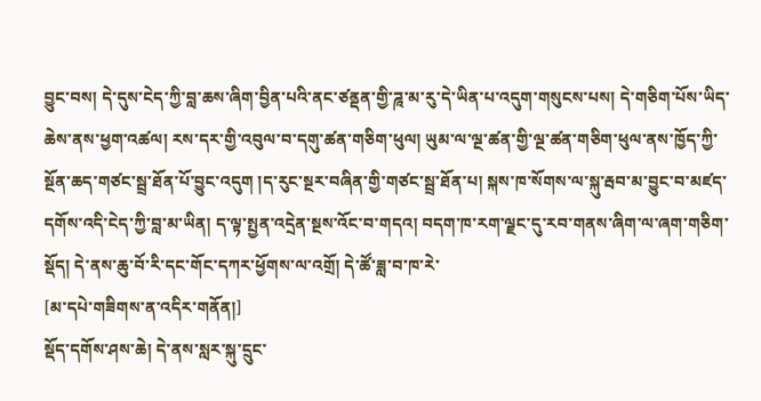བྱུང་བས། དེ་དུས་ངེད་ཀྱི་བླ་ཆས་ཞིག་བྱིན་པའི་ནང་ཙནྡན་གྱི་ཌཱ་མ་རུ་དེ་ཡིན་པ་འདུག་གསུངས་པས། དེ་གཅིག་པོས་ཡིད་ཆེས་ནས་ཕྱག་འཚལ། རས་དར་གྱི་འབུལ་བ་དགུ་ཚན་གཅིག་ཕུལ། ཡུམ་ལ་ལྔ་ཚན་གྱི་ལྔ་ཚན་གཅིག་ཕུལ་ནས་ཁྱོད་ཀྱི་སྔོན་ཆད་གཙང་སྦྲ་ཐོན་པོ་བྱུང་འདུག །ད་རུང་སྔར་བཞིན་གྱི་གཙང་སྦྲ་ཐོན་པ། སྐས་ཁ་སོགས་ལ་སྐུ་རྦབ་མ་བྱུང་བ་མཛད་དགོས་འདི་ངེད་ཀྱི་བླ་མ་ཡིན། ད་ལྟ་སྤྱན་འདྲེན་སྔས་འོང་བ་གདའ། བདག་ཁ་རག་ལྗང་དུ་རབ་གནས་ཞིག་ལ་ཞག་གཅིག་སྡོད། དེ་ནས་ཆུ་བོ་རི་དང་གོང་དཀར་ཕྱོགས་ལ་འགྲོ། དེ་ཚོ་ཟླ་བ་ཁ་རེ་
[མ་དཔེ་གཟིགས་ན་འདིར་གནོན།]
སྡོད་དགོས་ཤས་ཆེ། དེ་ནས་སླར་སྐུ་དྲུང་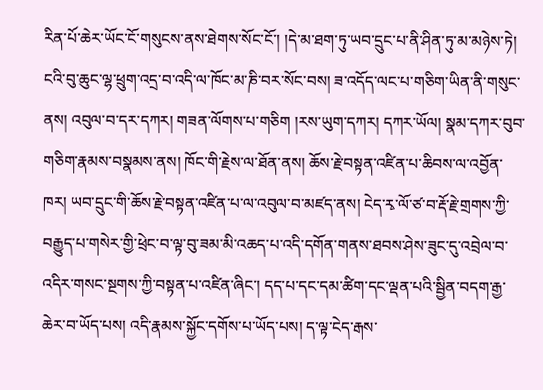རིན་པོ་ཆེར་ཡོང་ངོ་གསུངས་ནས་ཐེགས་སོང་ངོ་། །དེ་མ་ཐག་ཏུ་ཡབ་དྲུང་པ་ནི་ཤིན་ཏུ་མ་མཉེས་ཏེ། ངའི་བུ་ཆུང་ལྷ་ཕྲུག་འདྲ་བ་འདི་ལ་ཁོང་མ་ཎི་བར་སོང་བས། ཟ་འདོད་ལང་པ་གཅིག་ཡིན་ནི་གསུང་ནས། འབུལ་བ་དར་དཀར། གཟན་ལོགས་པ་གཅིག །རས་ཡུག་དཀར། དཀར་ཡོལ། སྣམ་དཀར་བུབ་གཅིག་རྣམས་བསྣམས་ནས། ཁོང་གི་རྗེས་ལ་ཐོན་ནས། ཆོས་རྗེ་བསྟན་འཛིན་པ་ཆིབས་ལ་འབྱོན་ཁར། ཡབ་དྲུང་གི་ཆོས་རྗེ་བསྟན་འཛིན་པ་ལ་འབུལ་བ་མཛད་ནས། ངེད་རྭ་ལོ་ཙ་བ་རྡོ་རྗེ་གྲགས་ཀྱི་བརྒྱུད་པ་གསེར་གྱི་ཕྲེང་བ་ལྟ་བུ་ཟམ་མི་འཆད་པ་འདི་དགོན་གནས་ཐབས་ཤེས་ཟུང་དུ་འབྲེལ་བ་འདིར་གསང་སྔགས་ཀྱི་བསྟན་པ་འཛིན་ཞིང་། དད་པ་དང་དམ་ཚིག་དང་ལྡན་པའི་སྦྱིན་བདག་རྒྱ་ཆེར་བ་ཡོད་པས། འདི་རྣམས་སྐྱོང་དགོས་པ་ཡོད་པས། ད་ལྟ་ངེད་རྒས་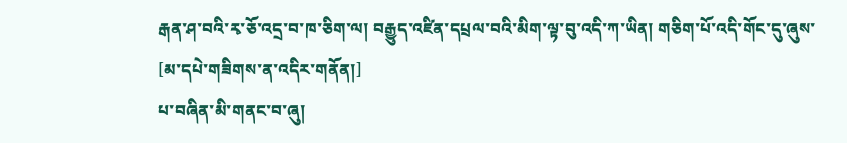རྒན་ཤ་བའི་རྭ་ཅོ་འདྲ་བ་ཁ་ཅིག་ལ། བརྒྱུད་འཛིན་དཔྲལ་བའི་མིག་ལྟ་བུ་འདི་ཀ་ཡིན། གཅིག་པོ་འདི་གོང་དུ་ཞུས་
[མ་དཔེ་གཟིགས་ན་འདིར་གནོན།]
པ་བཞིན་མི་གནང་བ་ཞུ།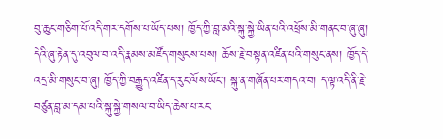བུ་ཆུང་གཅིག་པོ་འདི་གར་དགོས་པ་ཡོད་པས། ཁྱོད་ཀྱི་བླ་མའི་སྐུ་སྐྱེ་ཡིན་པའི་འཕྲོས་མི་གནང་བ་ཞུ་ཞུ། དེའི་ཞུ་རྟེན་དུ་འབུལ་བ་འདི་རྣམས་མཛོད་གསུངས་པས། ཆོས་རྗེ་བསྟན་འཛིན་པའི་གསུང་ནས། ཁྱོད་དེ་འདྲ་མི་གསུང་བ་ཞུ། ཁྱོད་ཀྱི་བརྒྱུད་འཛིན་ད་རུང་ལོས་ཡོང་། སྐུ་ན་གཞོན་པར་གདའ་བ། ད་ལྟ་འདི་ནི་རྗེ་བཙུན་བླ་མ་དམ་པའི་སྐུ་སྐྱེ་གསལ་བ་ཡིད་ཆེས་པ་རང་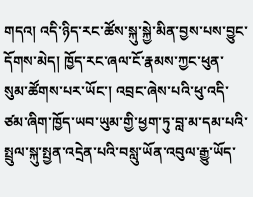གདའ། འདི་ཉིད་རང་ཚོས་སྐུ་སྐྱེ་མིན་བྱས་པས་བྱུང་དོགས་མེད། ཁྱོད་རང་ཞལ་ངོ་རྣམས་ཀྱང་ཕུན་སུམ་ཚོགས་པར་ཡོང་། འབྲང་ཞེས་པའི་ཕུ་འདི་ཙམ་ཞིག་ཁྱོད་ཡབ་ཡུམ་གྱི་ཕྱག་ཏུ་བླ་མ་དམ་པའི་སྤྲུལ་སྐུ་སྤྱན་འདྲེན་པའི་བསླུ་ཡོན་འབུལ་རྒྱུ་ཡོད་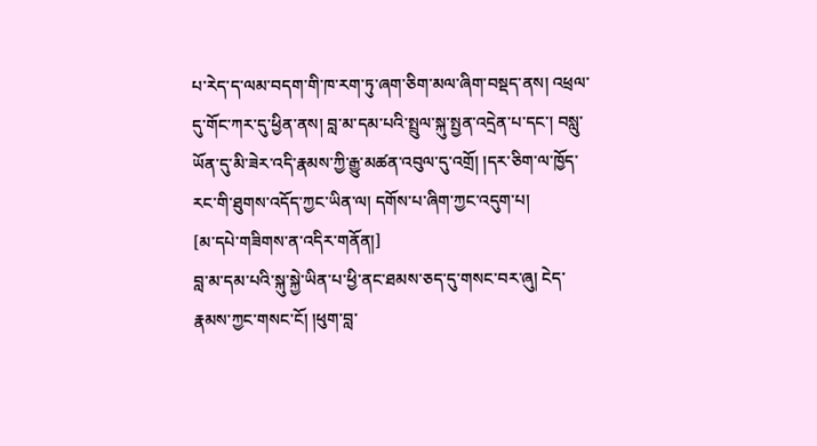པ་རེད་ད་ལམ་བདག་གི་ཁ་རག་ཏུ་ཞག་ཅིག་མལ་ཞིག་བསྡད་ནས། འཕྲལ་དུ་གོང་ཀར་དུ་ཕྱིན་ནས། བླ་མ་དམ་པའི་སྤྲུལ་སྐུ་སྤྱན་འདྲེན་པ་དང་། བསླུ་ཡོན་དུ་མི་ཟེར་འདི་རྣམས་ཀྱི་རྒྱུ་མཚན་འབུལ་དུ་འགྲོ། །དར་ཅིག་ལ་ཁྱོད་རང་གི་ཐུགས་འདོད་ཀྱང་ཡིན་ལ། དགོས་པ་ཞིག་ཀྱང་འདུག་པ།
[མ་དཔེ་གཟིགས་ན་འདིར་གནོན།]
བླ་མ་དམ་པའི་སྐུ་སྐྱེ་ཡིན་པ་ཕྱི་ནང་ཐམས་ཅད་དུ་གསང་བར་ཞུ། ངེད་རྣམས་ཀྱང་གསང་ངོ། །ཕུག་བླ་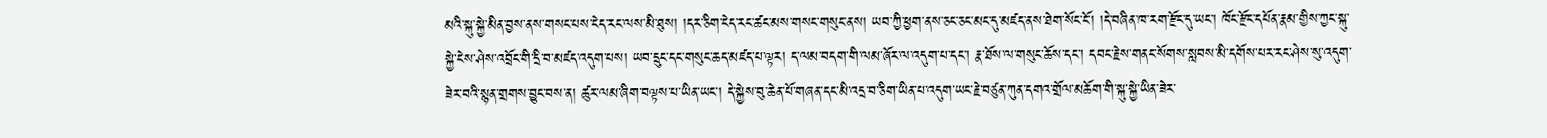མའི་སྐུ་སྐྱེ་མིན་བྱས་ནས་གསང་པས་ངེད་རང་ལས་མི་ཐུས། །དར་ཅིག་ངེད་རང་ཚང་མས་གསང་གསུང་ནས། ཡབ་ཀྱི་ཕྱག་ནས་ཅང་ཅང་མང་དུ་མཛད་ནས་ཐེག་སོང་ངོ་། །དེ་བཞིན་ཁ་རག་རྫོང་དུ་ཡང་། ཁོང་རྫོང་དཔོན་རྣམ་གྱིས་ཀྱང་སྐུ་སྐྱེ་ངེས་ཤེས་འབྲོང་གི་དྲི་བ་མཛད་འདུག་པས། ཡབ་དྲུང་དང་གསུང་ཆད་མཛད་པ་ལྟར། ད་ལམ་བདག་གི་ལམ་ཞོར་ལ་འདུག་པ་དང་། རྣ་ཐོས་ལ་གསུང་ཆོས་དང་། དབང་རྗེས་གནང་སོགས་སླབས་མི་དགོས་པར་རང་ཤེས་སུ་འདུག་ཟེར་བའི་སྙན་གྲགས་བྱུང་བས་ན། ཚུར་ལམ་ཞིག་བལྟས་པ་ཡིན་ཡང་། དེ་སྐྱེས་བུ་ཆེན་པོ་གཞན་དང་མི་འདྲ་བ་ཅིག་ཡིན་པ་འདུག་ཡང་རྗེ་བཙུན་ཀུན་དགའ་གྲོལ་མཆོག་གི་སྐུ་སྐྱེ་ཡིན་ཟེར་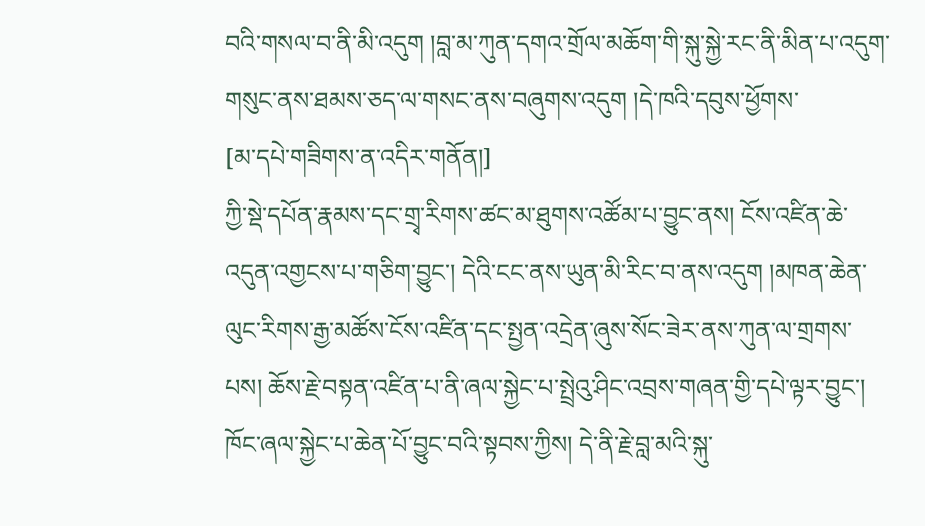བའི་གསལ་བ་ནི་མི་འདུག །བླ་མ་ཀུན་དགའ་གྲོལ་མཆོག་གི་སྐུ་སྐྱེ་རང་ནི་མིན་པ་འདུག་གསུང་ནས་ཐམས་ཅད་ལ་གསང་ནས་བཞུགས་འདུག །དེ་ཁའི་དབུས་ཕྱོགས་
[མ་དཔེ་གཟིགས་ན་འདིར་གནོན།]
ཀྱི་སྡེ་དཔོན་རྣམས་དང་གྲྭ་རིགས་ཚང་མ་ཐུགས་འཚོམ་པ་བྱུང་ནས། ངོས་འཛིན་ཆེ་འདུན་འགྱངས་པ་གཅིག་བྱུང་། དེའི་ངང་ནས་ཡུན་མི་རིང་བ་ནས་འདུག །མཁན་ཆེན་ལུང་རིགས་རྒྱ་མཚོས་ངོས་འཛིན་དང་སྤྱན་འདྲེན་ཞུས་སོང་ཟེར་ནས་ཀུན་ལ་གྲགས་པས། ཆོས་རྗེ་བསྟན་འཛིན་པ་ནི་ཞལ་སྐྱེང་པ་སྤྲེའུ་ཤིང་འབྲས་གཞན་གྱི་དཔེ་ལྟར་བྱུང་། ཁོང་ཞལ་སྐྱེང་པ་ཆེན་པོ་བྱུང་བའི་སྟབས་ཀྱིས། དེ་ནི་རྗེ་བླ་མའི་སྐུ་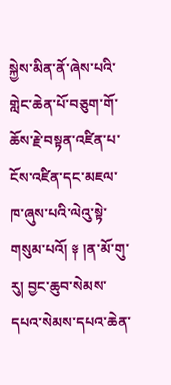སྐྱེས་མིན་ནོ་ཞེས་པའི་གླེང་ཆེན་པོ་བཅུག་གོ་ཆོས་རྗེ་བསྟན་འཛིན་པ་ངོས་འཛིན་དང་མཇལ་ཁ་ཞུས་པའི་ལེའུ་སྟེ་གསུམ་པའོ། ༈ །ན་མོ་གུ་རུ། བྱང་ཆུབ་སེམས་དཔའ་སེམས་དཔའ་ཆེན་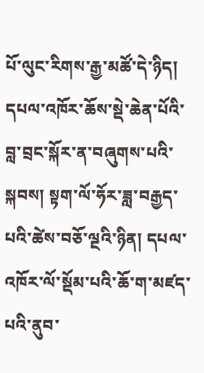པོ་ལུང་རིགས་རྒྱ་མཚོ་དེ་ཉིད། དཔལ་འཁོར་ཆོས་སྡེ་ཆེན་པོའི་བླ་བྲང་སྐོར་ན་བཞུགས་པའི་སྐབས། སྟག་ལོ་ཧོར་ཟླ་བརྒྱད་པའི་ཚེས་བཅོ་ལྔའི་ཉིན། དཔལ་འཁོར་ལོ་སྡོམ་པའི་ཆོ་ག་མཛད་པའི་ནུབ་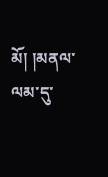མོ། །མནལ་ལམ་དུ་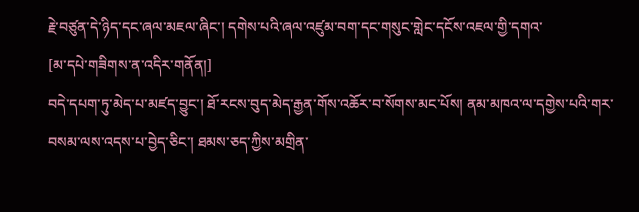རྗེ་བཙུན་དེ་ཉིད་དང་ཞལ་མཇལ་ཞིང་། དགེས་པའི་ཞལ་འཛུམ་བག་དང་གསུང་གླེང་དངོས་འཇལ་གྱི་དགའ་
[མ་དཔེ་གཟིགས་ན་འདིར་གནོན།]
བདེ་དཔག་ཏུ་མེད་པ་མཛད་བྱུང་། ཐོ་རངས་བུད་མེད་རྒྱན་གོས་འཆོར་བ་སོགས་མང་པོས། ནམ་མཁའ་ལ་དགྱེས་པའི་གར་བསམ་ལས་འདས་པ་བྱེད་ཅིང་། ཐམས་ཅད་ཀྱིས་མགྲིན་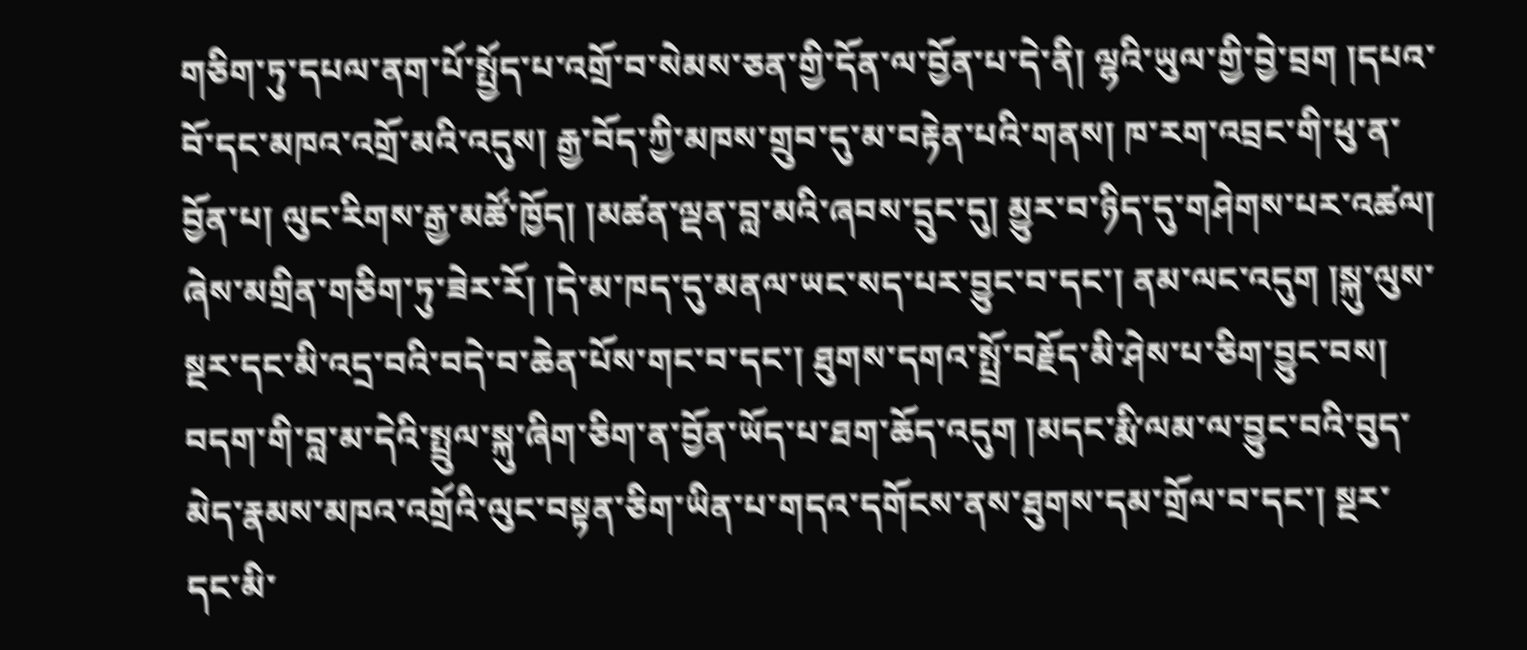གཅིག་ཏུ་དཔལ་ནག་པོ་སྤྱོད་པ་འགྲོ་བ་སེམས་ཅན་གྱི་དོན་ལ་བྱོན་པ་དེ་ནི། ལྷའི་ཡུལ་གྱི་བྱེ་བྲག །དཔའ་བོ་དང་མཁའ་འགྲོ་མའི་འདུས། རྒྱ་བོད་ཀྱི་མཁས་གྲུབ་དུ་མ་བརྟེན་པའི་གནས། ཁ་རག་འབྲང་གི་ཕུ་ན་བྱོན་པ། ལུང་རིགས་རྒྱ་མཚོ་ཁྱོད། །མཚན་ལྡན་བླ་མའི་ཞབས་དྲུང་དུ། མྱུར་བ་ཉིད་དུ་གཤེགས་པར་འཚལ། ཞེས་མགྲིན་གཅིག་ཏུ་ཟེར་རོ། །དེ་མ་ཁད་དུ་མནལ་ཡང་སད་པར་བྱུང་བ་དང་། ནམ་ལང་འདུག །སྐུ་ལུས་སྔར་དང་མི་འདྲ་བའི་བདེ་བ་ཆེན་པོས་གང་བ་དང་། ཐུགས་དགའ་སྤྲོ་བརྗོད་མི་ཤེས་པ་ཅིག་བྱུང་བས། བདག་གི་བླ་མ་དེའི་སྤྲུལ་སྐུ་ཞིག་ཅིག་ན་བྱོན་ཡོད་པ་ཐག་ཆོད་འདུག །མདང་རྨི་ལམ་ལ་བྱུང་བའི་བུད་མེད་རྣམས་མཁའ་འགྲོའི་ལུང་བསྟན་ཅིག་ཡིན་པ་གདའ་དགོངས་ནས་ཐུགས་དམ་གྲོལ་བ་དང་། སྔར་དང་མི་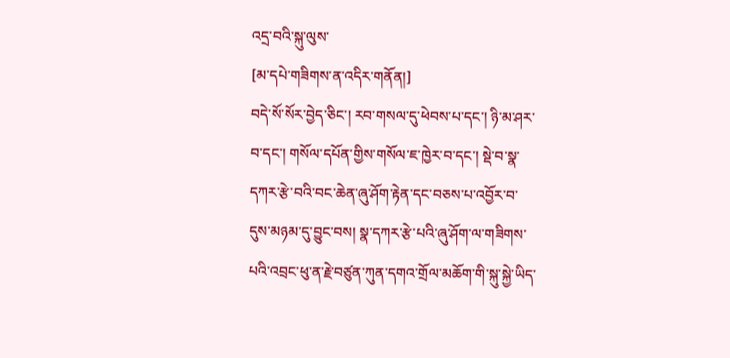འདྲ་བའི་སྐུ་ལུས་
[མ་དཔེ་གཟིགས་ན་འདིར་གནོན།]
བདེ་སོ་སོར་བྱེད་ཅིང་། རབ་གསལ་དུ་ཕེབས་པ་དང་། ཉི་མ་ཤར་བ་དང་། གསོལ་དཔོན་གྱིས་གསོལ་ཇ་ཁྱེར་བ་དང་། སྡེ་བ་སྣ་དཀར་རྩེ་བའི་བང་ཆེན་ཞུ་ཤོག་རྟེན་དང་བཅས་པ་འབྱོར་བ་དུས་མཉམ་དུ་བྱུང་བས། སྣ་དཀར་རྩེ་པའི་ཞུ་ཤོག་ལ་གཟིགས་པའི་འབྲང་ཕུ་ན་རྗེ་བཙུན་ཀུན་དགའ་གྲོལ་མཆོག་གི་སྐུ་སྐྱེ་ཡིད་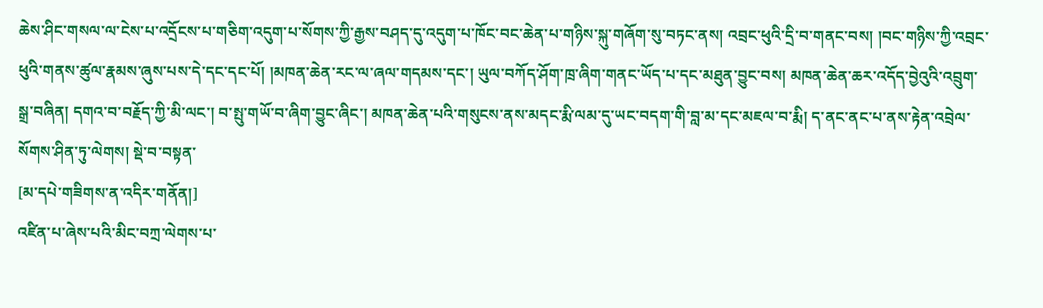ཆེས་ཤིང་གསལ་ལ་ངེས་པ་འདྲོངས་པ་གཅིག་འདུག་པ་སོགས་ཀྱི་རྒྱས་བཤད་དུ་འདུག་པ་ཁོང་བང་ཆེན་པ་གཉིས་སྐུ་གཞོག་སུ་བཏང་ནས། འབྲང་ཕུའི་དྲི་བ་གནང་བས། །བང་གཉིས་ཀྱི་འབྲང་ཕུའི་གནས་ཚུལ་རྣམས་ཞུས་པས་དེ་དང་དང་པོ། །མཁན་ཆེན་རང་ལ་ཞལ་གདམས་དང་། ཡུལ་བཀོད་ཤོག་ཁྲ་ཞིག་གནང་ཡོད་པ་དང་མཐུན་བྱུང་བས། མཁན་ཆེན་ཆར་འདོད་བྱེའུའི་འབྲུག་སྒྲ་བཞིན། དགའ་བ་བརྗོད་ཀྱི་མི་ལང་། བ་སྤུ་གཡོ་བ་ཞིག་བྱུང་ཞིང་། མཁན་ཆེན་པའི་གསུངས་ནས་མདང་རྨི་ལམ་དུ་ཡང་བདག་གི་བླ་མ་དང་མཇལ་བ་རྨི། ད་ནང་ནང་པ་ནས་རྟེན་འབྲེལ་སོགས་ཤིན་ཏུ་ལེགས། སྡེ་བ་བསྟན་
[མ་དཔེ་གཟིགས་ན་འདིར་གནོན།]
འཛིན་པ་ཞེས་པའི་མིང་བཀྲ་ལེགས་པ་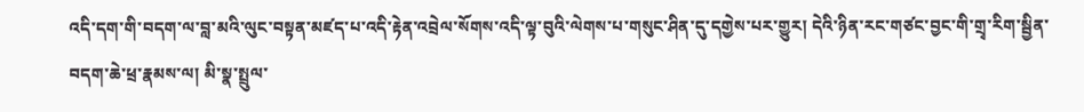འདི་དག་གི་བདག་ལ་བླ་མའི་ལུང་བསྟན་མཛད་པ་འདི་རྟེན་འབྲེལ་སོགས་འདི་ལྟ་བུའི་ལེགས་པ་གསུང་ཤིན་དུ་དགྱེས་པར་གྱུར། དེའི་ཉིན་རང་གཙང་བྱང་གི་གྲྭ་རིག་སྦྱིན་བདག་ཆེ་ཕྲ་རྣམས་ལ། མི་སྣ་སྤྲུལ་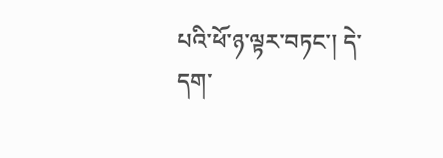པའི་ཕོ་ཉ་ལྟར་བཏང་། དེ་དག་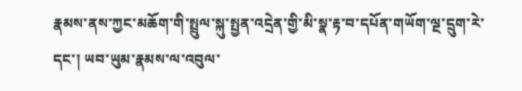རྣམས་ནས་ཀྱང་མཆོག་གི་སྤྲུལ་སྐུ་སྤྱན་འདྲེན་གྱི་མི་སྣ་རྟ་བ་དཔོན་གཡོག་ལྔ་དྲུག་རེ་དང་། ཡབ་ཡུམ་རྣམས་ལ་འབུལ་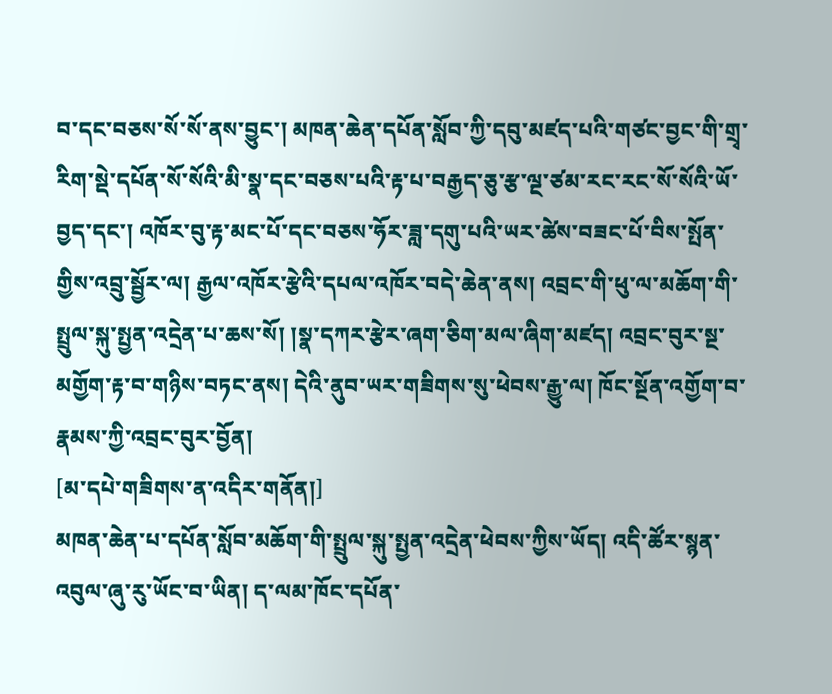བ་དང་བཅས་སོ་སོ་ནས་བྱུང་། མཁན་ཆེན་དཔོན་སློབ་ཀྱི་དབུ་མཛད་པའི་གཙང་བྱང་གི་གྲྭ་རིག་སྡེ་དཔོན་སོ་སོའི་མི་སྣ་དང་བཅས་པའི་རྟ་པ་བརྒྱད་ཅུ་རྩ་ལྔ་ཙམ་རང་རང་སོ་སོའི་ཡོ་བྱད་དང་། འཁོར་བུ་རྟ་མང་པོ་དང་བཅས་ཧོར་ཟླ་དགུ་པའི་ཡར་ཚེས་བཟང་པོ་བིས་སྤོན་གྱིས་འབྲུ་སྦྱོར་ལ། རྒྱལ་འཁོར་རྩེའི་དཔལ་འཁོར་བདེ་ཆེན་ནས། འབྲང་གི་ཕུ་ལ་མཆོག་གི་སྤྲུལ་སྐུ་སྤྱན་འདྲེན་པ་ཆས་སོ། །སྣ་དཀར་རྩེར་ཞག་ཅིག་མལ་ཞིག་མཛད། འབྲང་བུར་སྔ་མགྱོག་རྟ་བ་གཉིས་བཏང་ནས། དེའི་ནུབ་ཡར་གཟིགས་སུ་ཕེབས་རྒྱུ་ལ། ཁོང་སྔོན་འགྱོག་བ་རྣམས་ཀྱི་འབྲང་བུར་བྱོན།
[མ་དཔེ་གཟིགས་ན་འདིར་གནོན།]
མཁན་ཆེན་པ་དཔོན་སློབ་མཆོག་གི་སྤྲུལ་སྐུ་སྤྱན་འདྲེན་ཕེབས་ཀྱིས་ཡོད། འདི་ཚོར་སྙན་འབུལ་ཞུ་རུ་ཡོང་བ་ཡིན། ད་ལམ་ཁོང་དཔོན་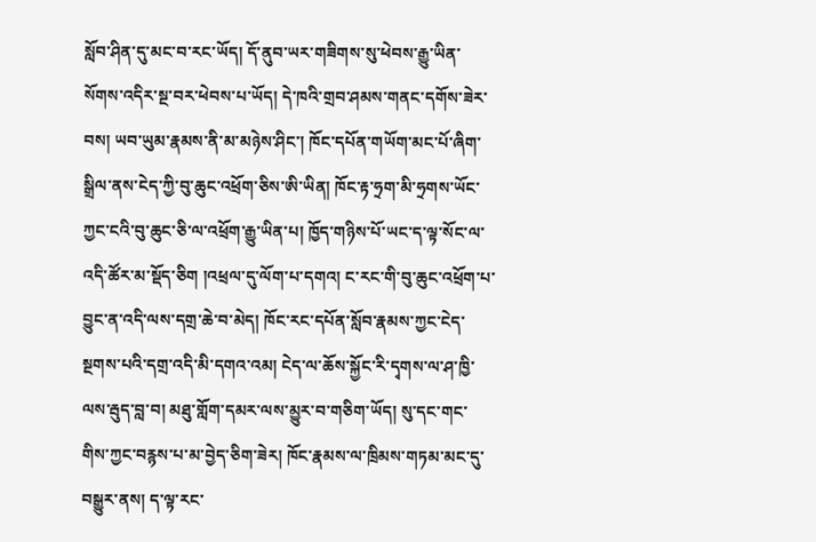སློབ་ཤིན་དུ་མང་བ་རང་ཡོད། དོ་ནུབ་ཡར་གཟིགས་སུ་ཕེབས་རྒྱུ་ཡིན་སོགས་འདིར་སྔ་བར་ཕེབས་པ་ཡོད། དེ་ཁའི་གྲབ་ཤམས་གནང་དགོས་ཟེར་བས། ཡབ་ཡུམ་རྣམས་ནི་མ་མཉེས་ཤིང་། ཁོང་དཔོན་གཡོག་མང་པོ་ཞིག་སྒྲིལ་ནས་ངེད་ཀྱི་བུ་ཆུང་འཕྲོག་ཅིས་ཨི་ཡིན། ཁོང་རྟ་ཧྲག་མི་ཧྲགས་ཡོང་ཀྱང་ངའི་བུ་ཆུང་ཅི་ལ་འཕྲོག་རྒྱུ་ཡིན་པ། ཁྱོད་གཉིས་པོ་ཡང་ད་ལྟ་སོང་ལ་འདི་ཚོར་མ་སྡོད་ཅིག །འཕྲལ་དུ་ལོག་པ་དགའ། ང་རང་གི་བུ་ཆུང་འཕྲོག་པ་བྱུང་ན་འདི་ལས་དགྲ་ཆེ་བ་མེད། ཁོང་རང་དཔོན་སློབ་རྣམས་ཀྱང་ངེད་སྔགས་པའི་དགྲ་འདི་མི་དགའ་འམ། ངེད་ལ་ཆོས་སྐྱོང་རི་དྭགས་ལ་ཤ་ཁྱི་ལས་རྦུད་བླ་བ། མཐུ་གློག་དམར་ལས་མྱུར་བ་གཅིག་ཡོད། སུ་དང་གང་གིས་ཀྱང་བརྙས་པ་མ་བྱེད་ཅིག་ཟེར། ཁོང་རྣམས་ལ་ཁྲིམས་གཏམ་མང་དུ་བསྒྱུར་ནས། ད་ལྟ་རང་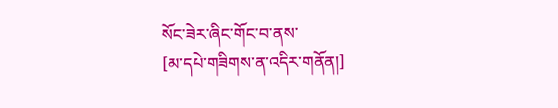སོང་ཟེར་ཞིང་གོང་བ་ནས་
[མ་དཔེ་གཟིགས་ན་འདིར་གནོན།]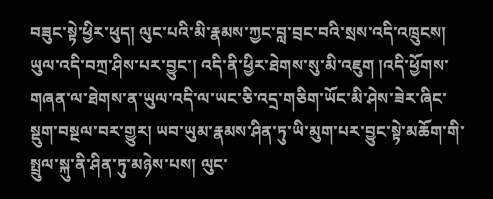བཟུང་སྟེ་ཕྱིར་ཕུད། ལུང་པའི་མི་རྣམས་ཀྱང་བླ་བྲང་བའི་སྲས་འདི་འཁྲུངས། ཡུལ་འདི་བཀྲ་ཤིས་པར་བྱུང་། འདི་ནི་ཕྱིར་ཐེགས་སུ་མི་འཇུག །འདི་ཕྱོགས་གཞན་ལ་ཐེགས་ན་ཡུལ་འདི་ལ་ཡང་ཅི་འདྲ་གཅིག་ཡོང་མི་ཤེས་ཟེར་ཞིང་སྡུག་བསྔལ་བར་གྱུར། ཡབ་ཡུམ་རྣམས་ཤིན་ཏུ་ཡི་མུག་པར་བྱུང་སྟེ་མཆོག་གི་སྤྲུལ་སྐུ་ནི་ཤིན་ཏུ་མཉེས་པས། ལུང་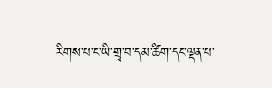རིགས་པ་ང་ཡི་གྲྭ་བ་དམ་ཚིག་དང་ལྡན་པ་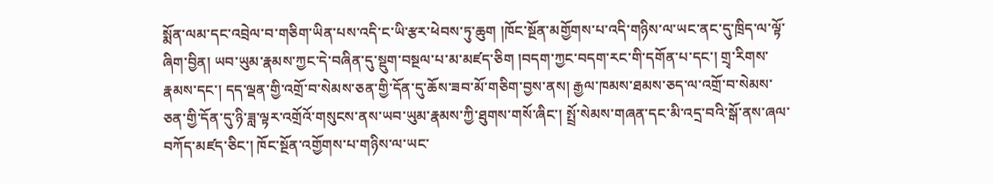སྨོན་ལམ་དང་འབྲེལ་བ་གཅིག་ཡིན་པས་འདི་ང་ཡི་རྩར་ཕེབས་ཏུ་ཆུག །ཁོང་སྔོན་མགྱོགས་པ་འདི་གཉིས་ལ་ཡང་ནང་དུ་ཁྲིད་ལ་ལྟོ་ཞིག་བྱིན། ཡབ་ཡུམ་རྣམས་ཀྱང་དེ་བཞིན་དུ་སྡུག་བསྔལ་པ་མ་མཛད་ཅིག །བདག་ཀྱང་བདག་རང་གི་དགོན་པ་དང་། གྲྭ་རིགས་རྣམས་དང་། དད་ལྡན་གྱི་འགྲོ་བ་སེམས་ཅན་གྱི་དོན་དུ་ཆོས་ཟབ་མོ་གཅིག་བྱས་ནས། རྒྱལ་ཁམས་ཐམས་ཅད་ལ་འགྲོ་བ་སེམས་ཅན་གྱི་དོན་དུ་ཉི་ཟླ་ལྟར་འགྲོའོ་གསུངས་ནས་ཡབ་ཡུམ་རྣམས་ཀྱི་ཐུགས་གསོ་ཞིང་། སྤྲོ་སེམས་གཞན་དང་མི་འདྲ་བའི་སྒོ་ནས་ཞལ་བཀོད་མཛད་ཅིང་། ཁོང་སྔོན་འགྱོགས་པ་གཉིས་ལ་ཡང་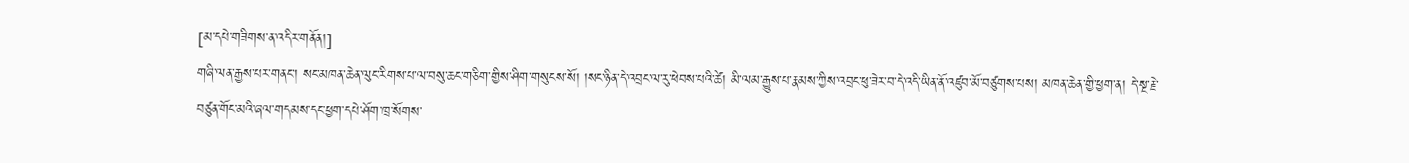[མ་དཔེ་གཟིགས་ན་འདིར་གནོན།]
གཞི་ལན་རྒྱས་པར་གནང་། སང་མཁན་ཆེན་ལུང་རིགས་པ་ལ་བསུ་ཆང་གཅིག་གྱིས་ཤིག་གསུངས་སོ། །སང་ཉིན་དེ་འབྲང་ལ་རུ་ཕེབས་པའི་ཚེ། མི་ལམ་རྒྱུས་པ་རྣམས་ཀྱིས་འབྲང་ཕུ་ཟེར་བ་དེ་འདི་ཡིན་ནོ་འཛུབ་མོ་བཙུགས་པས། མཁན་ཆེན་གྱི་ཕྱག་ན། དེ་སྔ་རྗེ་བཙུན་གོང་མའི་ཞལ་གདམས་དང་ཕྱག་དཔེ་ཤོག་ཁྲ་སོགས་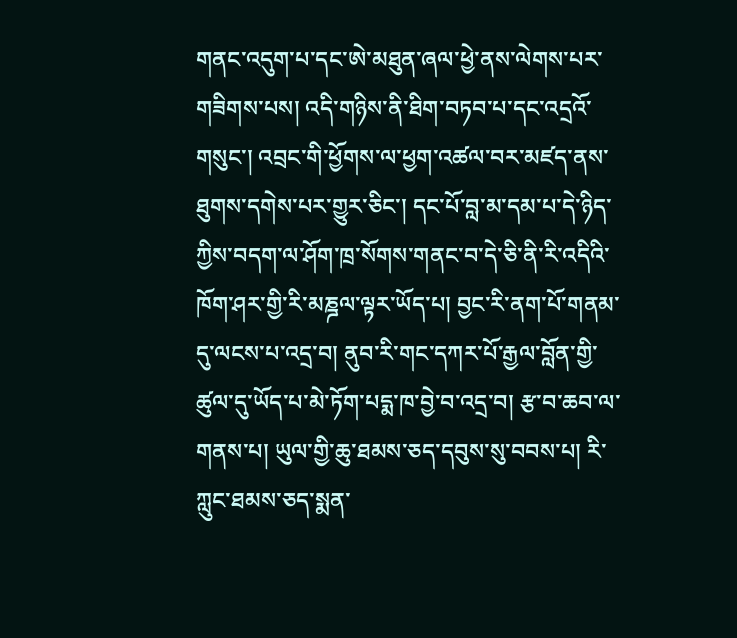གནང་འདུག་པ་དང་ཨེ་མཐུན་ཞལ་ཕྱེ་ནས་ལེགས་པར་གཟིགས་པས། འདི་གཉིས་ནི་ཐིག་བཏབ་པ་དང་འདྲའོ་གསུང་། འབྲང་གི་ཕྱོགས་ལ་ཕྱག་འཚལ་བར་མཛད་ནས་ཐུགས་དགེས་པར་གྱུར་ཅིང་། དང་པོ་བླ་མ་དམ་པ་དེ་ཉིད་ཀྱིས་བདག་ལ་ཤོག་ཁྲ་སོགས་གནང་བ་དེ་ཅི་ནི་རི་འདིའི་ཁོག་ཤར་གྱི་རི་མཎྜལ་ལྟར་ཡོད་པ། བྱང་རི་ནག་པོ་གནམ་དུ་ལངས་པ་འདྲ་བ། ནུབ་རི་གང་དཀར་པོ་རྒྱལ་བློན་གྱི་ཚུལ་དུ་ཡོད་པ་མེ་ཏོག་པདྨ་ཁ་བྱེ་བ་འདྲ་བ། རྩ་བ་ཆབ་ལ་གནས་པ། ཡུལ་གྱི་ཆུ་ཐམས་ཅད་དབུས་སུ་བབས་པ། རི་ཀླུང་ཐམས་ཅད་སྨན་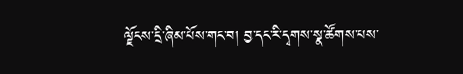ལྗོངས་དྲི་ཞིམ་པོས་གང་བ། བྱ་དང་རི་དྭགས་སྣ་ཚོགས་པས་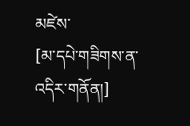མཛེས་
[མ་དཔེ་གཟིགས་ན་འདིར་གནོན།]